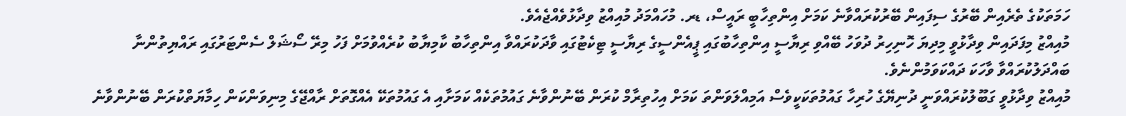ހަމަތަކުގެ ތެރެއިން ބޭރުގެ ސިފައިން ބޭރުކުރައްވާނެ ކަމަށް އިންތިހާބީ ރައީސް، ޑރ. މުހައްމަދު މުއިއްޒު ވިދާޅުވެއްޖެއެވެ.
މުއިއްޒު މިފަދައިން ވިދާޅުވީ މިދިޔަ ހޮނިހިރު ދުވަހު ބޭއްވި ރިޔާސީ އިންތިހާބުގައި ޕީއެންސީގެ ރިޔާސީ ޓިކެޓުގައި ވާދަކުރައްވާ އިންތިހާބު ކާމިޔާބު ކުރެއްވުމަށް ފަހު މިރޭ ސޯޝަލް ސެންޓަރުގައި ރައްޔިތުންނާ ބައްދަލުކުރައްވާ ވާހަކަ ދައްކަވަމުންނެވެ.
މުއިއްޒު ވިދާޅުވީ ގަބޫލުކުރައްވަނީ ދުނިޔޭގެ ހުރިހާ ގައުމުތަކަކީވެސް އަމިއްލަވަންތަ ކަމަށް އިހުތިރާމް ކުރަން ބޭނުންވާނެ ގައުމުތަކެއް ކަމަށާއި އެ ގައުމުތަކޭ އެއްގޮތަށް ރާއްޖޭގެ މިނިވަންކަން ހިމާޔަތްކުރަން ބޭނުންވާނެ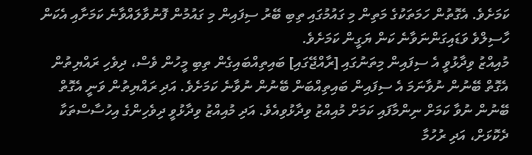ކަމަށެވެ. އެގޮތުން ހަމަތަކުގެ މަތިން މި ގައުމުގައި ތިބި ބޭރު ސިފައިން މި ގައުމުން ފޮނުވާލައްވާނެ ކަމަށާއި އެކަން ހާސިލްވެ ވަޑައިގަންނަވާނެ ކަން ޔަގީން ކަމަށެވެ.
މުއިއްޒު ވިދާޅުވީ އެ ސިފައިން މިތަނުގައި [ރާއްޖޭގައި] ބައިތިއްބައިގެން ތިބި މީހުން ވެސް، ދިވެހި ރައްޔިތުން އެގޮތް ބޭނުން ނުވާނަމަ އެ ސިފައިން ބައިތިއްބަން ބޭނުން ނުވާނެ ކަމަށެވެ. އަދި ރައްޔިތުން ވަނީ އެގޮތް ބޭނުން ނުވާ ކަމަށް ނިންމާފައި ކަމަށް މުއިއްޒު ވިދާޅުވިއެވެ. އަދި މުއިއްޒު ވިދާޅުވީ ދިވެހިންގެ އިހުސާސްތަކާ ދެކޮޅަށް، އަދި ރުހުމާ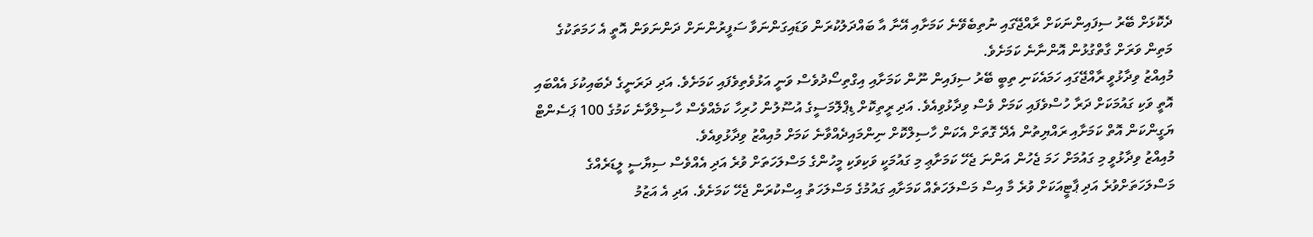ދެކޮޅަށް ބޭރު ސިފައިންނަކަށް ރާއްޖޭގައި ނުތިބެވޭނެ ކަމަށާއި އޭނާ އާ ބައްދަލުކުރަން ވަޑައިގަންނަވާ ސަފީރުންނަށް ދަންނަވަން އޮތީ އެ ހަމަތަކުގެ މަތިން ވަރަށް ގާތްގުޅުން އޮންނާނެ ކަމަށެވެ.
މުއިއްޒު ވިދާޅުވީ ރާއްޖޭގައި ހަމައެކަނި ތިބީ ބޭރު ސިފައިން ނޫން ކަމަށާއި އިގްތިސޯދުވެސް ވަނީ އަޅުވެތިވެފައި ކަމަށެވެ. އަދި ދަރަނީގެ ދެބައިކުޅަ އެއްބައި އޮތީ ވަކި ގައުމަކަށް ދަރާ ހުސްވެފައި ކަމަށް ވެސް ވިދާޅުވިއެވެ. އަދި ރީތިކޮށް ޑިޕްލޮމަސީގެ އުސޫލުން ހުރިހާ ކަމެއްވެސް ހާސިލްވާނެ ކަމުގެ 100 ޕަސެންޓް ޔަގީންކަން އޮތް ކަމަށާއި ރައްޔިތުން އެދޭ ގޮތަށް އެކަން ހާސިލްކޮށް ނިންމައިދެއްވާނެ ކަމަށް މުއިއްޒު ވިދާޅުވިއެވެ.
މުއިއްޒު ވިދާޅުވީ މި ގައުމަށް ހަމަ ޖެހުން އަންނަ ޖެހޭ ކަމަށާޢި މި ގައުމަކީ ވަކިވަކި މީހުންގެ މަސްލަހަތަށް ވުރެ އަދި އެއްވެސް ސިޔާސީ ލީޑަރެއްގެ މަސްލަހަތަށްވުރެ އަދި ޕާޓީއަކަށް ވުރެ މާ އިސް މަސްލަހަތެއް ކަމަށާއި ގައުމުގެ މަސްލަހަތު އިސްކުރަން ޖެހޭ ކަމަށެވެ. އަދި އެ އަޒުމު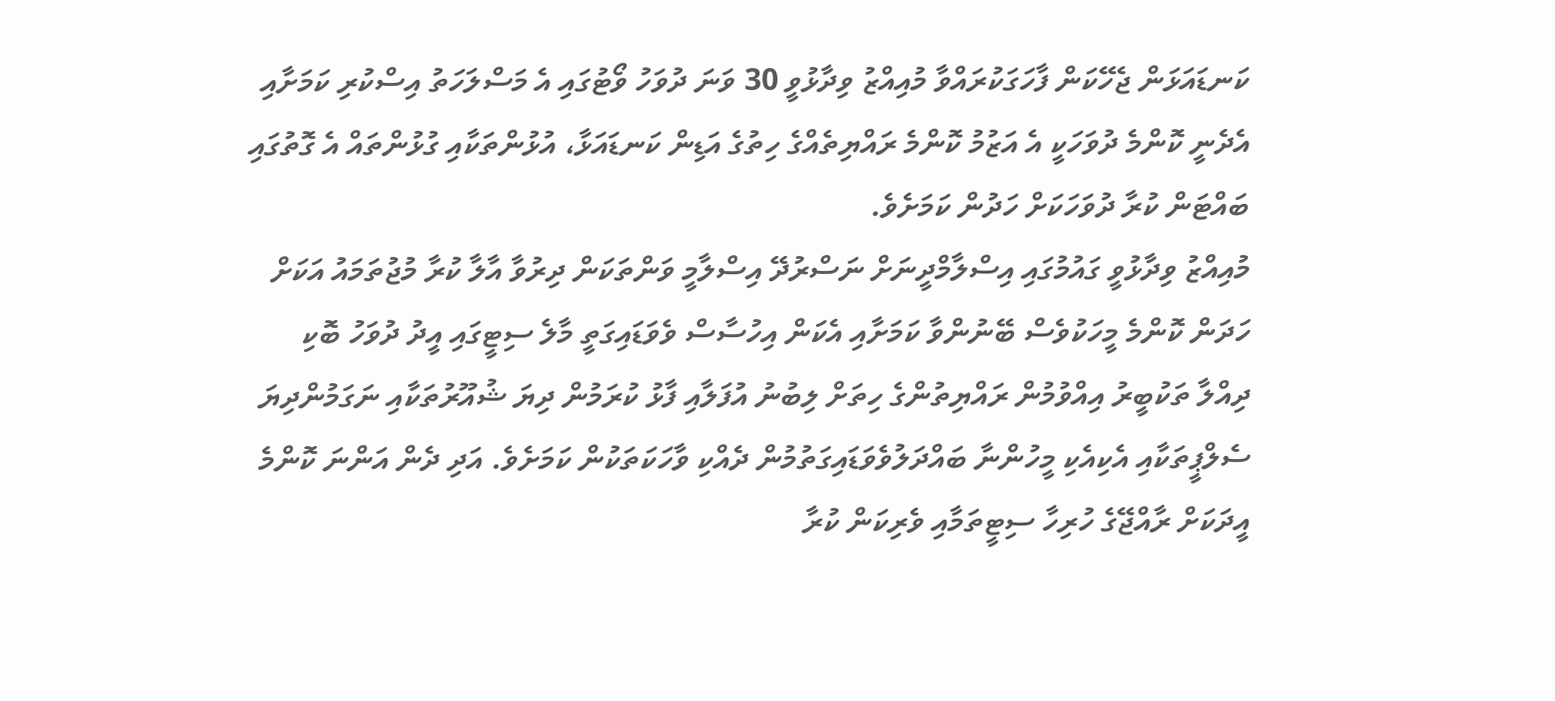ކަނޑައަޅަން ޖެހޭކަން ފާހަގަކުރައްވާ މުއިއްޒު ވިދާޅުވީ 30 ވަނަ ދުވަހު ވޯޓުގައި އެ މަސްލަހަތު އިސްކުރި ކަމަށާއި އެދެނީ ކޮންމެ ދުވަހަކީ އެ އަޒުމު ކޮންމެ ރައްޔިތެއްގެ ހިތުގެ އަޑިން ކަނޑައަޅާ، އުޅުންތަކާއި ގުޅުންތައް އެ ގޮތުގައި ބައްޓަން ކުރާ ދުވަހަކަށް ހަދުން ކަމަށެވެ.
މުއިއްޒު ވިދާޅުވީ ގައުމުގައި އިސްލާމްދީނަށް ނަސްރުދޭ އިސްލާމީ ވަންތަކަން ދިރުވާ އާލާ ކުރާ މުޖުތަމައު އަކަށް ހަދަން ކޮންމެ މީހަކުވެސް ބޭނުންވާ ކަމަށާއި އެކަން އިހުސާސް ވެވަޑައިގަތީ މާލެ ސިޓީގައި އީދު ދުވަހު ބޮކި ދިއްލާ ތަކުބީރު އިއްވުމުން ރައްޔިތުންގެ ހިތަށް ލިބުނު އުފަލާއި ފާޅު ކުރަމުން ދިޔަ ޝުއޫރުތަކާއި ނަގަމުންދިޔަ ސެލްޕީތަކާއި އެކިއެކި މީހުންނާ ބައްދަލުވެވަޑައިގަތުމުން ދެއްކި ވާހަކަތަކުން ކަމަށެވެ. އަދި ދެން އަންނަ ކޮންމެ އީދަކަށް ރާއްޖޭގެ ހުރިހާ ސިޓީތަމާއި ވެރިކަން ކުރާ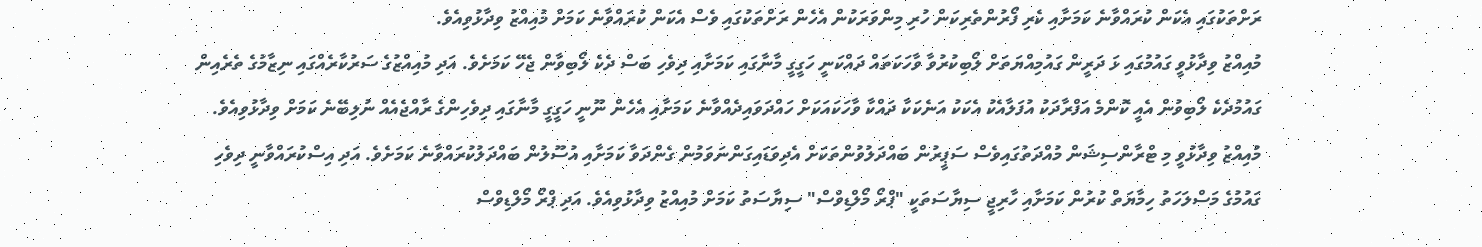ރަށްތަކުގައި އެކަން ކުރައްވާނެ ކަމަށާއި ކެރި ފޯރުންތެރިކަން ހުރި މިންވަރަކުން އެހެން ރަށްތަކުގައި ވެސް އެކަން ކުރައްވާނެ ކަމަށް މުއިއްޒު ވިދާޅުވިއެވެ.
މުއިއްޒު ވިދާޅުވީ ގައުމުގައި ޅަ ދަރީން ގައުމިއްޔަތަށް ލޯބިކުރުވާ ވާހަކަތައް ދައްކަނީ ހަގީގީ މާނާގައި ކަމަށާއި ދިވެހި ބަސް ދެކެ ލޯބިވާން ޖެހޭ ކަމަށެވެ. އަދި މުއިއްޒުގެ ސަރުކާރެއްގައި ނިޒާމުގެ ތެރެއިން ގައުމުދެކެ ލޯބިވުން އެއީ ކޮންމެ އަފްރާދަކު އުފަލާއެކު އެކަކު އަނެކަކާ ދައްކާ ވާހަކައަކަށް ހައްދަވައިދެއްވާނެ ކަމަށާއި އެހެން ނޫނީ ހަގީގީ މާނާގައި ދިވެހިންގެ ރާއްޖެއެއް ނުލިބޭނެ ކަމަށް ވިދާޅުވިއެވެ.
މުއިއްޒު ވިދާޅުވީ މި ޓްރާންސިޝަން މުއްދަތުގައިވެސް ސަޕީރުން ބައްދަލުވުންތަކަށް އެދިވަޑައިގަންނަވަމުން ގެންދަވާ ކަމަށާއި އުސޫލުން ބައްދަލުކުރައްވާނެ ކަމަށެވެ. އަދި އިސްކުރައްވާނީ ދިވެހި ގައުމުގެ މަސްލަހަތު ހިމާޔަތް ކުރުން ކަމަށާއި ހާރިޖީ ސިޔާސަތަކީ "ޕްރޯ މޯލްޑިވްސް" ސިޔާސަތު ކަމަށް މުއިއްޒު ވިދާޅުވިއެވެ. އަދި ޕްރޯ މޯލްޑިވްސް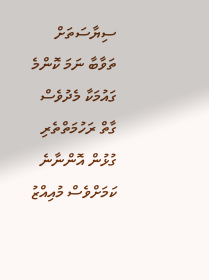ސިޔާސަތަށް ތަވާބާ ނަމަ ކޮންމެ ގައުމަކާ މެދުވެސް ގާތް ރަހުމަތްތެރި ގުޅުން އޮންނާނެ ކަމަށްވެސް މުއިއްޒު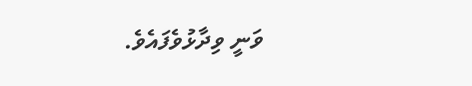ވަނީ ވިދާޅުވެފައެވެ.